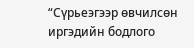“Сүрьеэгээр өвчилсөн иргэдийн бодлого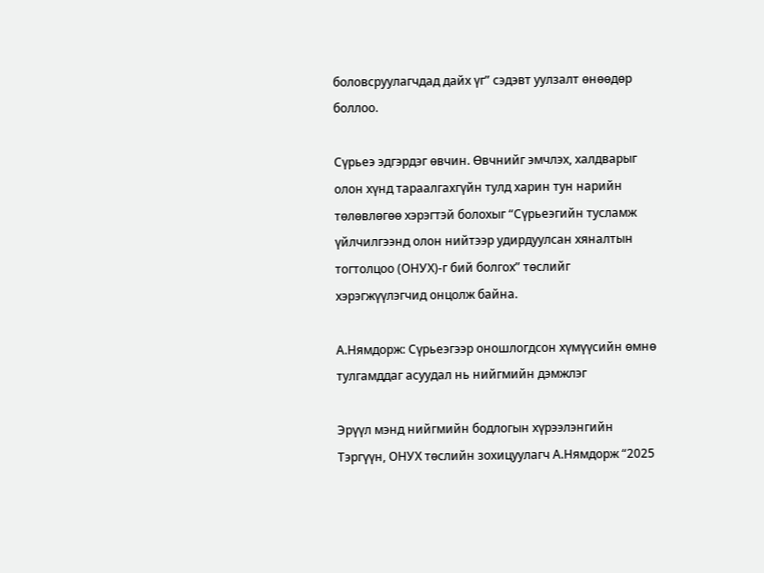боловсруулагчдад дайх үг” сэдэвт уулзалт өнөөдөр боллоо.

Сүрьеэ эдгэрдэг өвчин. Өвчнийг эмчлэх, халдварыг олон хүнд тараалгахгүйн тулд харин тун нарийн төлөвлөгөө хэрэгтэй болохыг “Сүрьеэгийн тусламж үйлчилгээнд олон нийтээр удирдуулсан хяналтын тогтолцоо (ОНУХ)-г бий болгох” төслийг хэрэгжүүлэгчид онцолж байна.

А.Нямдорж: Сүрьеэгээр оношлогдсон хүмүүсийн өмнө тулгамддаг асуудал нь нийгмийн дэмжлэг

Эрүүл мэнд нийгмийн бодлогын хүрээлэнгийн Тэргүүн, ОНУХ төслийн зохицуулагч А.Нямдорж “2025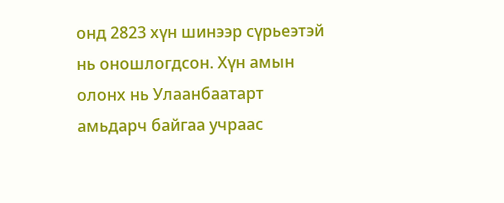онд 2823 хүн шинээр сүрьеэтэй нь оношлогдсон. Хүн амын олонх нь Улаанбаатарт амьдарч байгаа учраас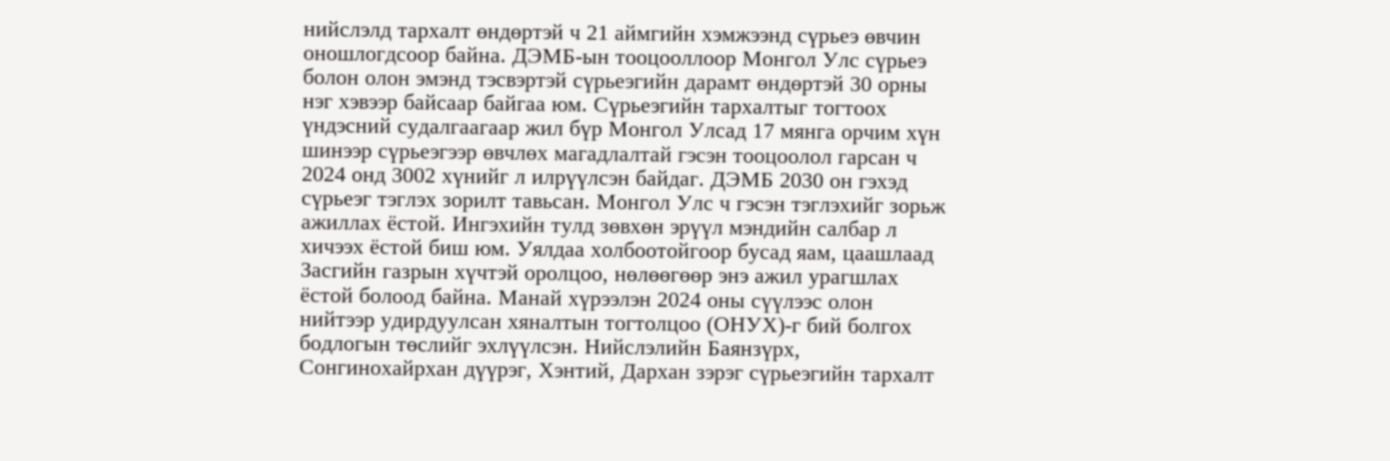нийслэлд тархалт өндөртэй ч 21 аймгийн хэмжээнд сүрьеэ өвчин оношлогдсоор байна. ДЭМБ-ын тооцооллоор Монгол Улс сүрьеэ болон олон эмэнд тэсвэртэй сүрьеэгийн дарамт өндөртэй 30 орны нэг хэвээр байсаар байгаа юм. Сүрьеэгийн тархалтыг тогтоох үндэсний судалгаагаар жил бүр Монгол Улсад 17 мянга орчим хүн шинээр сүрьеэгээр өвчлөх магадлалтай гэсэн тооцоолол гарсан ч 2024 онд 3002 хүнийг л илрүүлсэн байдаг. ДЭМБ 2030 он гэхэд сүрьеэг тэглэх зорилт тавьсан. Монгол Улс ч гэсэн тэглэхийг зорьж ажиллах ёстой. Ингэхийн тулд зөвхөн эрүүл мэндийн салбар л хичээх ёстой биш юм. Уялдаа холбоотойгоор бусад яам, цаашлаад Засгийн газрын хүчтэй оролцоо, нөлөөгөөр энэ ажил урагшлах ёстой болоод байна. Манай хүрээлэн 2024 оны сүүлээс олон нийтээр удирдуулсан хяналтын тогтолцоо (ОНУХ)-г бий болгох бодлогын төслийг эхлүүлсэн. Нийслэлийн Баянзүрх, Сонгинохайрхан дүүрэг, Хэнтий, Дархан зэрэг сүрьеэгийн тархалт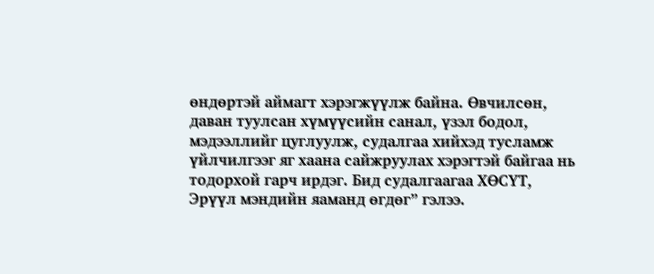өндөртэй аймагт хэрэгжүүлж байна. Өвчилсөн, даван туулсан хүмүүсийн санал, үзэл бодол, мэдээллийг цуглуулж, судалгаа хийхэд тусламж үйлчилгээг яг хаана сайжруулах хэрэгтэй байгаа нь тодорхой гарч ирдэг. Бид судалгаагаа ХӨСҮТ, Эрүүл мэндийн яаманд өгдөг” гэлээ.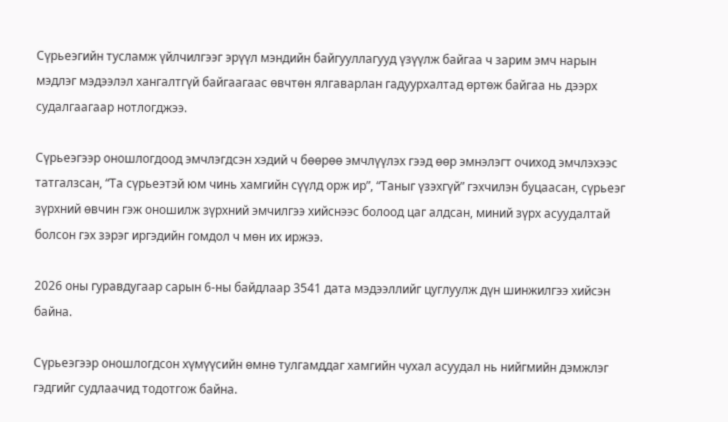Сүрьеэгийн тусламж үйлчилгээг эрүүл мэндийн байгууллагууд үзүүлж байгаа ч зарим эмч нарын мэдлэг мэдээлэл хангалтгүй байгаагаас өвчтөн ялгаварлан гадуурхалтад өртөж байгаа нь дээрх судалгаагаар нотлогджээ.

Сүрьеэгээр оношлогдоод эмчлэгдсэн хэдий ч бөөрөө эмчлүүлэх гээд өөр эмнэлэгт очиход эмчлэхээс татгалзсан, “Та сүрьеэтэй юм чинь хамгийн сүүлд орж ир”, “Таныг үзэхгүй” гэхчилэн буцаасан, сүрьеэг зүрхний өвчин гэж оношилж зүрхний эмчилгээ хийснээс болоод цаг алдсан, миний зүрх асуудалтай болсон гэх зэрэг иргэдийн гомдол ч мөн их иржээ.

2026 оны гуравдугаар сарын 6-ны байдлаар 3541 дата мэдээллийг цуглуулж дүн шинжилгээ хийсэн байна.

Сүрьеэгээр оношлогдсон хүмүүсийн өмнө тулгамддаг хамгийн чухал асуудал нь нийгмийн дэмжлэг гэдгийг судлаачид тодотгож байна.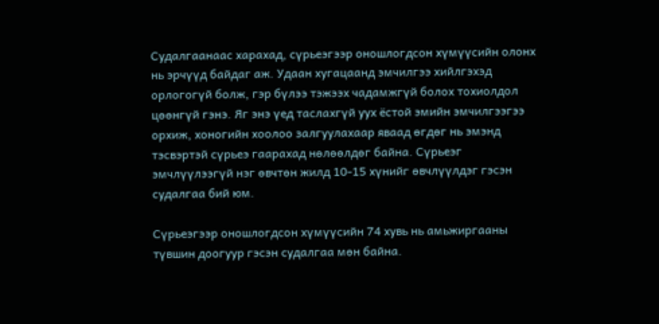Судалгаанаас харахад, сүрьеэгээр оношлогдсон хүмүүсийн олонх нь эрчүүд байдаг аж. Удаан хугацаанд эмчилгээ хийлгэхэд орлогогүй болж, гэр бүлээ тэжээх чадамжгүй болох тохиолдол цөөнгүй гэнэ. Яг энэ үед таслахгүй уух ёстой эмийн эмчилгээгээ орхиж, хоногийн хоолоо залгуулахаар яваад өгдөг нь эмэнд тэсвэртэй сүрьеэ гаарахад нөлөөлдөг байна. Сүрьеэг эмчлүүлээгүй нэг өвчтөн жилд 10-15 хүнийг өвчлүүлдэг гэсэн судалгаа бий юм.

Сүрьеэгээр оношлогдсон хүмүүсийн 74 хувь нь амьжиргааны түвшин доогуур гэсэн судалгаа мөн байна.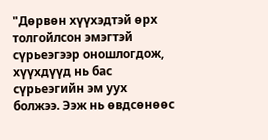"Дөрвөн хүүхэдтэй өрх толгойлсон эмэгтэй сүрьеэгээр оношлогдож, хүүхдүүд нь бас сүрьеэгийн эм уух болжээ. Ээж нь өвдсөнөөс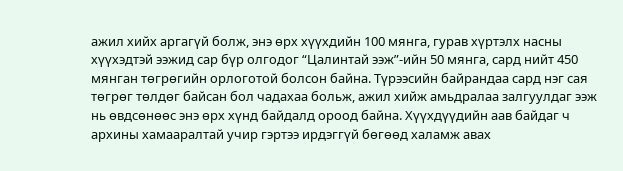ажил хийх аргагүй болж, энэ өрх хүүхдийн 100 мянга, гурав хүртэлх насны хүүхэдтэй ээжид сар бүр олгодог “Цалинтай ээж”-ийн 50 мянга, сард нийт 450 мянган төгрөгийн орлоготой болсон байна. Түрээсийн байрандаа сард нэг сая төгрөг төлдөг байсан бол чадахаа больж, ажил хийж амьдралаа залгуулдаг ээж нь өвдсөнөөс энэ өрх хүнд байдалд ороод байна. Хүүхдүүдийн аав байдаг ч архины хамааралтай учир гэртээ ирдэггүй бөгөөд халамж авах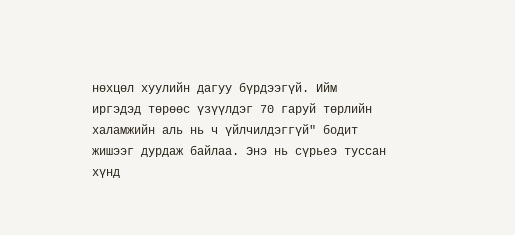нөхцөл хуулийн дагуу бүрдээгүй. Ийм иргэдэд төрөөс үзүүлдэг 70 гаруй төрлийн халамжийн аль нь ч үйлчилдэггүй" бодит жишээг дурдаж байлаа. Энэ нь сүрьеэ туссан хүнд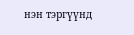нэн тэргүүнд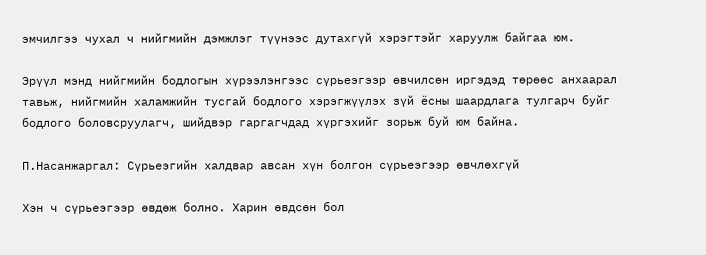эмчилгээ чухал ч нийгмийн дэмжлэг түүнээс дутахгүй хэрэгтэйг харуулж байгаа юм.

Эрүүл мэнд нийгмийн бодлогын хүрээлэнгээс сүрьеэгээр өвчилсөн иргэдэд төрөөс анхаарал тавьж, нийгмийн халамжийн тусгай бодлого хэрэгжүүлэх зүй ёсны шаардлага тулгарч буйг бодлого боловсруулагч, шийдвэр гаргагчдад хүргэхийг зорьж буй юм байна.

П.Насанжаргал: Сүрьеэгийн халдвар авсан хүн болгон сүрьеэгээр өвчлөхгүй

Хэн ч сүрьеэгээр өвдөж болно. Харин өвдсөн бол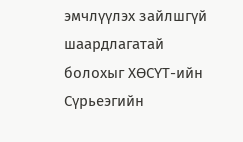эмчлүүлэх зайлшгүй шаардлагатай болохыг ХӨСҮТ-ийн Сүрьеэгийн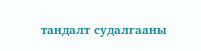тандалт судалгааны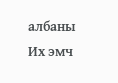албаны Их эмч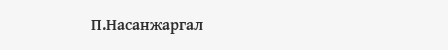П.Насанжаргал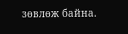зөвлөж байна.